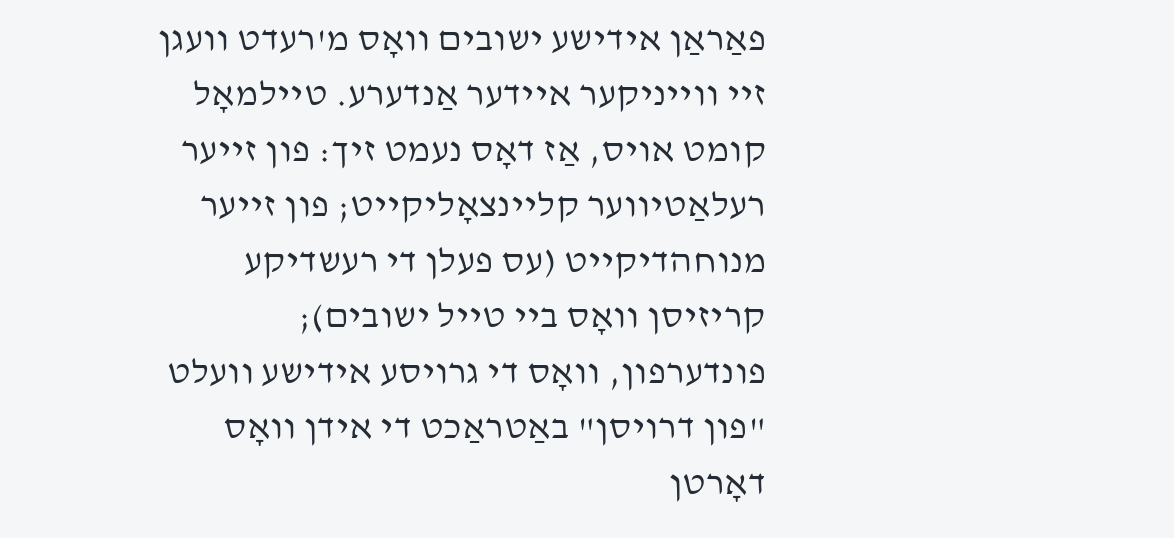פאַראַן אידישע ישובים וואָס מ'רעדט וועגן זיי ווייניקער איידער אַנדערע. טיילמאָל קומט אויס, אַז דאָס נעמט זיך: פון זייער רעלאַטיווער קליינצאָליקייט; פון זייער מנוחהדיקייט (עס פעלן די רעשדיקע קריזיסן וואָס ביי טייל ישובים); פונדערפון, וואָס די גרויסע אידישע וועלט "פון דרויסן" באַטראַכט די אידן וואָס דאָרטן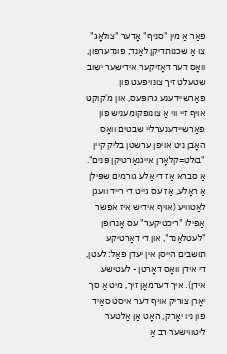פאַר אַ מין "סניף" אָדער "צולאָג" צו אַ שכנותדיקן לאַנד; פונדערפון, וואָס דער דאָזיקער אידישער ישוב שטעלט זיך צונויפעט פון פאַרשיידענע גרופּעס, און מ'קוקט אויף זיי ווי אַ צונופקומעניש פון פאַרשיידענערליי שבטים וואָס האָבן ניט אויפן ערשטן בליק קיין "בולט=קלאָרן אייגנאַרטיקן פּנים".
אַ סברא אַז די אַלע גורמים שפּילן אַ ראָלע, אַז עס גייט די רייד וועגן לאַטוויע (אויף אידיש איז אפשר אַפילו "ריכטיקער" עס אָנרופן "לעטלאַנד", און די דאָרטיקע תושבים הייסן אין יעדן פאַל: לעטן, די אידן וואָס דאָרטן - לעטישע אידן). איך דערמאָן זיך, מיט אַ סך יאָרן צוריק אויף דער איסט סאַיד פון ניו יאָרק, האָט אַן אַלטער ליטווישער רב אַ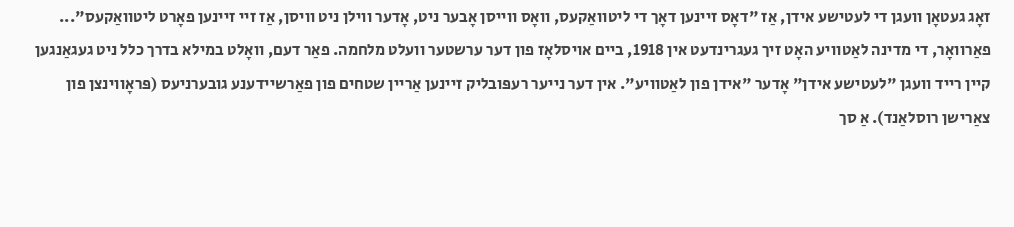זאָג געטאָן וועגן די לעטישע אידן, אַז "דאָס זיינען דאָך די ליטוואַקעס, וואָס ווייסן אָבער ניט, אָדער ווילן ניט וויסן, אַז זיי זיינען פאָרט ליטוואַקעס"...
פאַרוואָר, די מדינה לאַטוויע האָט זיך געגרינדעט אין 1918, ביים אויסלאָז פון דער ערשטער וועלט מלחמה. פאַר דעם, וואָלט במילא בדרך כלל ניט געגאַנגען קיין רייד וועגן "לעטישע אידן" אָדער "אידן פון לאַטוויע". אין דער נייער רעפּובליק זיינען אַריין שטחים פון פאַרשיידענע גובערניעס (פּראָווינצן פון צאַרישן רוסלאַנד). אַ סך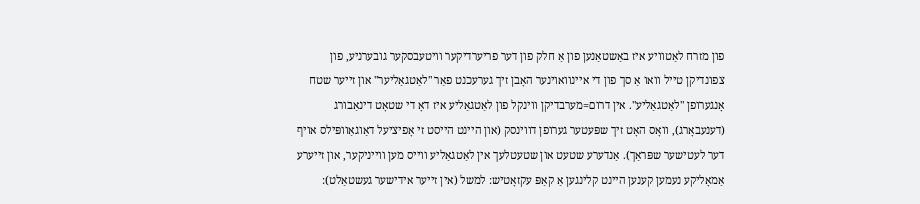פון מזרח לאַטוויע איז באַשטאַנען פון אַ חלק פון דער פריערדיקער וויטעבסקער גובערניע, פון צפונדיקן טייל וואו אַ סך פון די איינוואוינער האָבן זיך גערעכנט פאַר "לאַטגאַליער" און זייער שטח אָנגערופן "לאַטגאַליע". אין דרום=מערבדיקן ווינקל פון לאַטגאַליע איז דאָ די שטאָט דינאַבורג (דענעבאָרג), וואָס האָט זיך שפּעטער גערופן דווינסק (און היינט הייסט זי אָפיציעל דאַוגאַוופּילס אויף דער לעטישער שפּראַך). אַנדערע שטעט און שטעטלעך אין לאַטגאַליע ווייס מען ווייניקער, און זייערע אַמאָליקע נעמען קענען היינט קלינגען אַ קאַפּ עקזאָטיש: למשל (אין זייער אידישער געשטאַלט):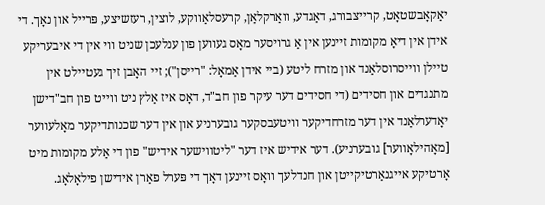יאַקאָבשטאָט, קרייצבורג, דאַגדע, וואַרקלאַן, קרעסלאַווקע, לוצין, רעזשיצע, פּרייל און נאָך. די אידן אין דיאָ מקומות זיינען אין אַ גרויסער מאָס געווען פון ענלעכן שניט ווי אין די איבעריקע טיילן ווייסרוסלאַנד און מזרח ליטע (ביי אידן אַמאָל: "רייסן"); זיי האָבן זיך געטיילט אין מתנגדים און חסידים (די חסידים דער עיקר פון חב"ד, דאָס איז אַלץ ניט ווייט פון חב"דישן יאָדערלאַנד אין דער מזרחדיקער וויטעבסקער גובערניע און אין דער שכנותדיקער מאָלעווער [מאָהילאָווער] גובערניע). דער אידיש איז דער "ליטווישער אידיש" פון די אַלע מקומות מיט אָרטיקע אייגנאַרטיקייטן און חנדלעך וואָס זיינען דאָך די פּערל פאַרן אידישן פילאָלאָג.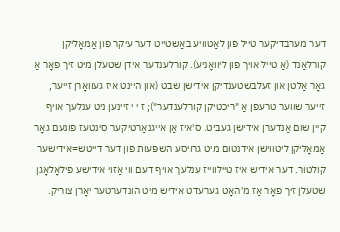דער מערבדיקער טייל פון לאַטוויע באַשטייט דער עיקר פון אַמאָליקן קורלאַנד (אַ טייל אויך פון ליוואָניע). קורלענדער אידן שטעלן מיט זיך פאָר אַ גאָר אַלטן און זעלבשטענדיקן אידישן שבט (און היינט איז געוואָרן זייער, זייער שווער טרעפן אַ "ריכטיקן קורלענדער"); ז י י זיינען ניט ענלעך אויף קיין שום אַנדערן אידישן געביט. ס'איז אַן אייגנאַרטיקער סינטעז פונעם גאָר אַמאָליקן ליטווישן אידנטום מיט גרויסע השפּעות פון דער דייטש=אידישער קולטור. דער אידיש איז טיילווייז ענלעך אויף דעם ווי אַזוי אידישע פילאָלאָגן שטעלן זיך פאָר אַז מ'האָט גערעדט אידיש מיט הונדערטער יאָרן צוריק.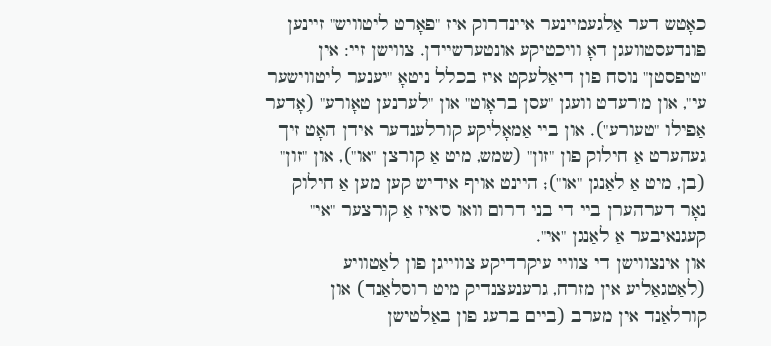כאָטש דער אַלגעמיינער איינדרוק איז "פאָרט ליטוויש" זיינען פונדעסטוועגן דאָ וויכטיקע אונטערשיידן. צווישן זיי: אין "טיפסטן" נוסח פון דיאַלעקט איז בכלל ניטאָ "יענער ליטווישער עי", און מ'רעדט וועגן "עסן בראָוט" און "לערנען טאָורע" (אָדער אַפילו "טעורע"). און ביי אַמאָליקע קורלענדער אידן האָט זיך געהערט אַ חילוק פון "זון" (שמש, מיט אַ קורצן "או"), און "זון" (בן, מיט אַ לאַנגן "או"); היינט אויף אידיש קען מען אַ חילוק נאָר דערהערן ביי די בני דרום וואו ס'איז אַ קורצער "אי" קעגנאיבער אַ לאַנגן "אי".
און אינצווישן די צוויי עיקרדיקע צווייגן פון לאַטוויע (לאַטגאַליע אין מזרח, גרענעצנדיק מיט רוסלאַנד) און קורלאַנד אין מערב (ביים ברעג פון באַלטישן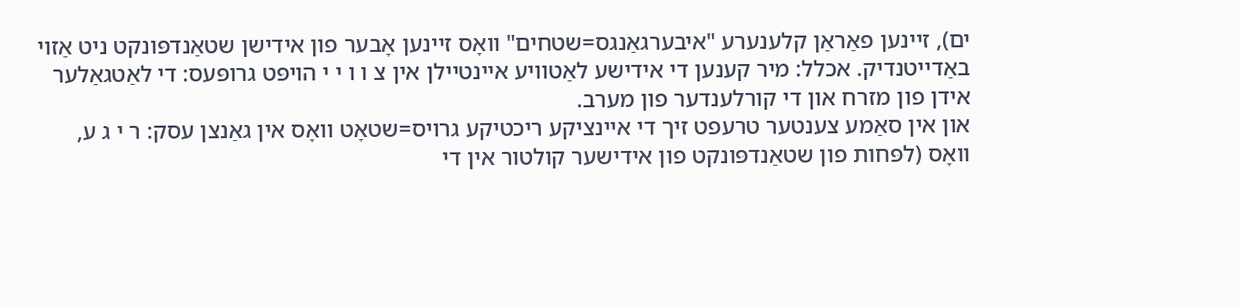ים), זיינען פאַראַן קלענערע "איבערגאַנגס=שטחים" וואָס זיינען אָבער פון אידישן שטאַנדפּונקט ניט אַזוי באַדייטנדיק. אכלל: מיר קענען די אידישע לאַטוויע איינטיילן אין צ ו ו י י הויפּט גרופּעס: די לאַטגאַלער אידן פון מזרח און די קורלענדער פון מערב.
און אין סאַמע צענטער טרעפט זיך די איינציקע ריכטיקע גרויס=שטאָט וואָס אין גאַנצן עסק: ר י ג ע, וואָס (לפּחות פון שטאַנדפּונקט פון אידישער קולטור אין די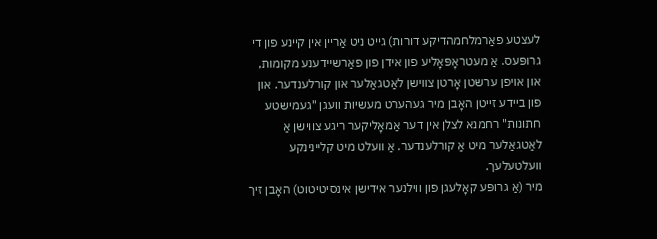לעצטע פאַרמלחמהדיקע דורות) גייט ניט אַריין אין קיינע פון די גרופּעס. אַ מעטראָפּאָליע פון אידן פון פאַרשיידענע מקומות, און אויפן ערשטן אָרטן צווישן לאַטגאַלער און קורלענדער. און פון ביידע זייטן האָבן מיר געהערט מעשיות וועגן "געמישטע חתונות" רחמנא לצלן אין דער אַמאָליקער ריגע צווישן אַ לאַטגאַלער מיט אַ קורלענדער. אַ וועלט מיט קליינינקע וועלטעלעך.
מיר (אַ גרופּע קאָלעגן פון ווילנער אידישן אינסיטיטוט) האָבן זיך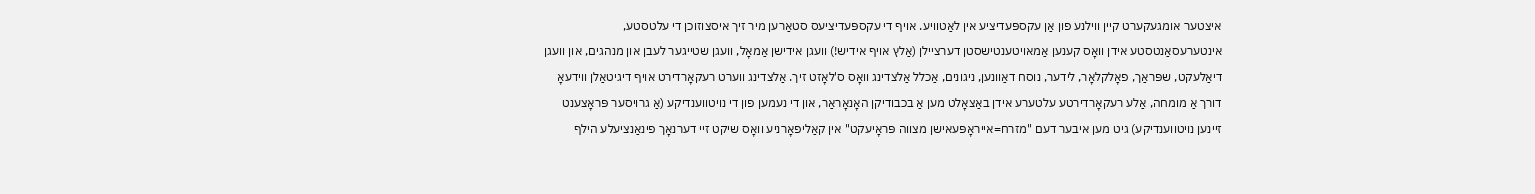איצטער אומגעקערט קיין ווילנע פון אַן עקספּעדיציע אין לאַטוויע. אויף די עקספּעדיציעס סטאַרען מיר זיך איסצוזוכן די עלטסטע, אינטערעסאַנטסטע אידן וואָס קענען אַמאויטענטישסטן דערציילן (אַלץ אויף אידיש!) וועגן אידישן אַמאָל, וועגן שטייגער לעבן און מנהגים, און וועגן דיאַלעקט, שפּראַך, פאָלקלאָר, לידער, נוסח דאַוונען, ניגונים, אַכלל אַלצדינג וואָס ס'לאָזט זיך. אַלצדינג ווערט רעקאָרדירט אויף דיגיטאַלן ווידעאָ דורך אַ מומחה, אַלע רעקאָרדירטע עלטערע אידן באַצאָלט מען אַ בכבודיקן האָנאָראַר, און די נעמען פון די נויטווענדיקע (אַ גרויסער פּראָצענט זיינען נויטווענדיקע) גיט מען איבער דעם "מזרח=אייראָפּעאישן מצווה פּראָיעקט" אין קאַליפאָרניע וואָס שיקט זיי דערנאָך פינאַנציעלע הילף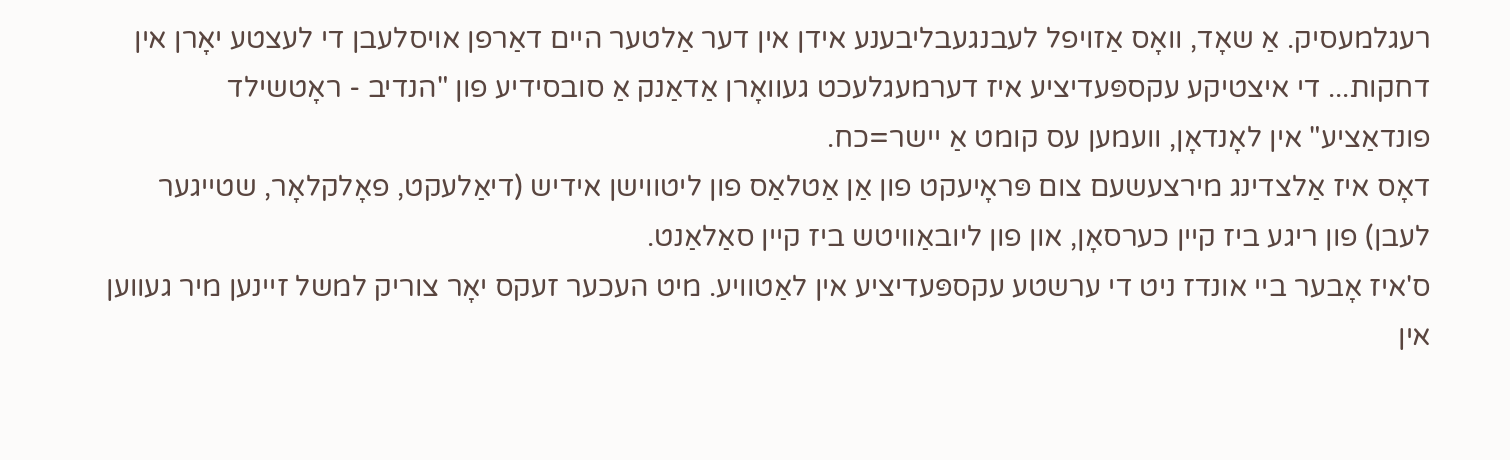רעגלמעסיק. אַ שאָד, וואָס אַזויפל לעבנגעבליבענע אידן אין דער אַלטער היים דאַרפן אויסלעבן די לעצטע יאָרן אין דחקות... די איצטיקע עקספּעדיציע איז דערמעגלעכט געוואָרן אַדאַנק אַ סובסידיע פון "הנדיב - ראָטשילד פונדאַציע" אין לאָנדאָן, וועמען עס קומט אַ יישר=כח.
דאָס איז אַלצדינג מירצעשעם צום פּראָיעקט פון אַן אַטלאַס פון ליטווישן אידיש (דיאַלעקט, פאָלקלאָר, שטייגער לעבן) פון ריגע ביז קיין כערסאָן, און פון ליובאַוויטש ביז קיין סאַלאַנט.
ס'איז אָבער ביי אונדז ניט די ערשטע עקספּעדיציע אין לאַטוויע. מיט העכער זעקס יאָר צוריק למשל זיינען מיר געווען אין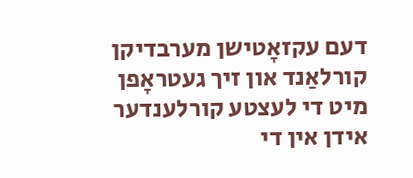דעם עקזאָטישן מערבדיקן קורלאַנד און זיך געטראָפן מיט די לעצטע קורלענדער אידן אין די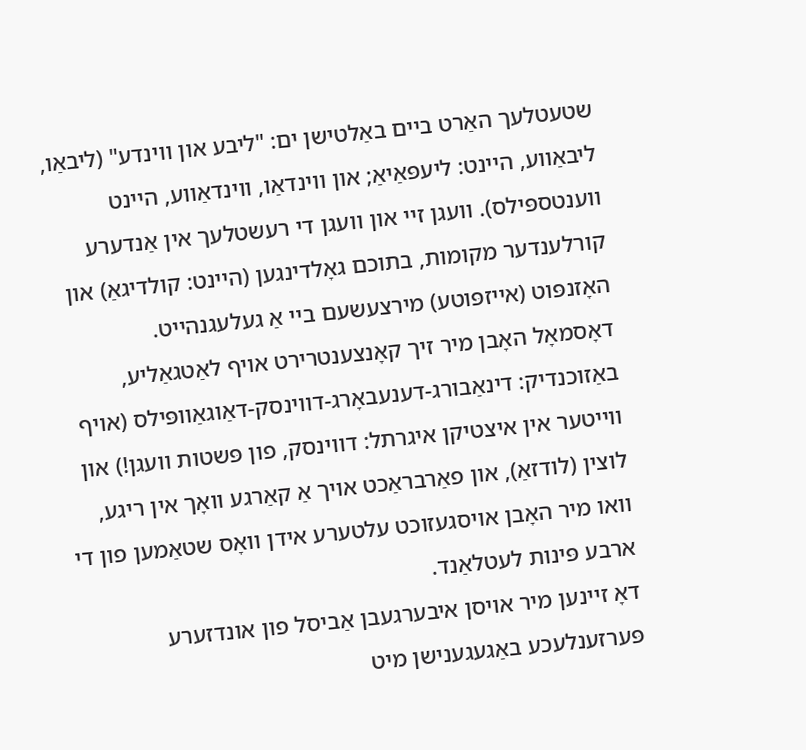שטעטלעך האַרט ביים באַלטישן ים: "ליבע און ווינדע" (ליבאַו, ליבאַווע, היינט: ליעפּאַיאַ; און ווינדאַו, ווינדאַווע, היינט ווענטספּילס). וועגן זיי און וועגן די רעשטלעך אין אַנדערע קורלענדער מקומות, בתוכם גאָלדינגען (היינט: קולדיגאַ) און האָזנפּוט (אייזפּוטע) מירצעשעם ביי אַ געלעגנהייט.
דאָסמאָל האָבן מיר זיך קאָנצענטרירט אויף לאַטגאַליע, באַזוכנדיק: דינאַבורג-דענעבאָרג-דווינסק-דאַוגאַוופּילס (אויף ווייטער אין איצטיקן איגרתל: דווינסק, פון פּשטות וועגן!) און לוצין (לודזאַ), און פאַרבראַכט אויך אַ קאַרגע וואָך אין ריגע, וואו מיר האָבן אויסגעזוכט עלטערע אידן וואָס שטאַמען פון די ארבע פּינות לעטלאַנד.
דאָ זיינען מיר אויסן איבערגעבן אַביסל פון אונדזערע פּערזענלעכע באַגעגענישן מיט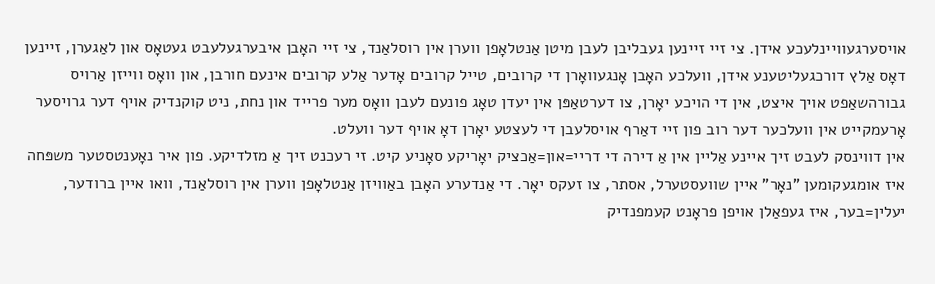אויסערגעוויינלעכע אידן. צי זיי זיינען געבליבן לעבן מיטן אַנטלאָפן ווערן אין רוסלאַנד, צי זיי האָבן איבערגעלעבט געטאָס און לאַגערן, זיינען דאָס אַלץ דורכגעליטענע אידן, וועלכע האָבן אָנגעוואָרן די קרובים, טייל קרובים אָדער אַלע קרובים אינעם חורבן, און וואָס ווייזן אַרויס גבורהשאַפט אויך איצט, אין די הויכע יאָרן, צו דערטאַפּן אין יעדן טאָג פונעם לעבן וואָס מער פרייד און נחת, ניט קוקנדיק אויף דער גרויסער אָרעמקייט אין וועלכער דער רוב פון זיי דאַרף אויסלעבן די לעצטע יאָרן דאָ אויף דער וועלט.
אין דווינסק לעבט זיך איינע אַליין אין אַ דירה די דריי=און=אַכציק יאָריקע סאָניע קיט. זי רעכנט זיך אַ מזלדיקע. פון איר נאָענטסטער משפּחה איז אומגעקומען "נאָר" איין שוועסטערל, אסתר, צו זעקס יאָר. די אַנדערע האָבן באַוויזן אַנטלאָפן ווערן אין רוסלאַנד, וואו איין ברודער, יעלין=בער, איז געפאַלן אויפן פראָנט קעמפנדיק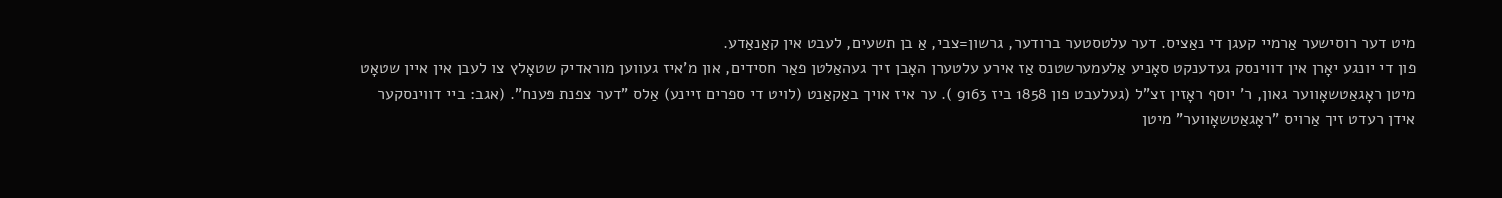מיט דער רוסישער אַרמיי קעגן די נאַציס. דער עלטסטער ברודער, גרשון=צבי, אַ בן תשעים, לעבט אין קאַנאַדע.
פון די יונגע יאָרן אין דווינסק געדענקט סאָניע אַלעמערשטנס אַז אירע עלטערן האָבן זיך געהאַלטן פאַר חסידים, און מ'איז געווען מוראדיק שטאָלץ צו לעבן אין איין שטאָט מיטן ראָגאַטשאָווער גאון, ר' יוסף ראָזין זצ"ל (געלעבט פון 1858 ביז 9163 ). ער איז אויך באַקאַנט (לויט די ספרים זיינע) אַלס "דער צפנת פּענח". (אגב: ביי דווינסקער אידן רעדט זיך אַרויס "ראָגאַטשאָווער" מיטן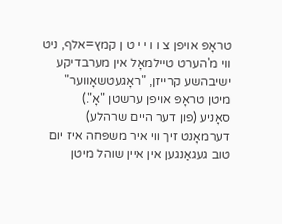טראָפּ אויפן צ ו ו י י ט ן קמץ=אלף, ניט ווי מ'הערט טיילמאָל אין מערבדיקע ישיבהשע קרייזן, "ראָגעטשאָווער" מיטן טראָפּ אויפן ערשטן "אָ".)
סאָניע (פון דער היים שרהלע) דערמאָנט זיך ווי איר משפּחה איז יום טוב געגאַנגען אין איין שוהל מיטן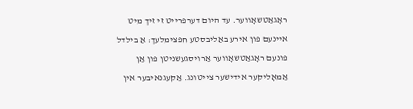ראָגאַטשאָווער. עד היום דערפרייט זי זיך מיט איינעם פון אירע באַליבסטע חפצימלעך: אַ בילדל פונעם ראָגאַטשאָווער אַרויסגעשניטן פון אַן אַמאָליקער אידישער צייטונג. אַקעגנאיבער אין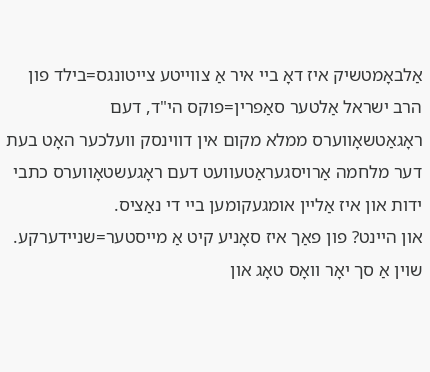אַלבאָמטשיק איז דאָ ביי איר אַ צווייטע צייטונגס=בילד פון הרב ישראל אַלטער סאַפרין=פוקס הי"ד, דעם ראָגאַטשאָווערס ממלא מקום אין דווינסק וועלכער האָט בעת דער מלחמה אַרויסגעראַטעוועט דעם ראָגעשטאָווערס כתבי ידות און איז אַליין אומגעקומען ביי די נאַציס.
און היינט? פון פאַך איז סאָניע קיט אַ מייסטער=שניידערקע. שוין אַ סך יאָר וואָס טאָג און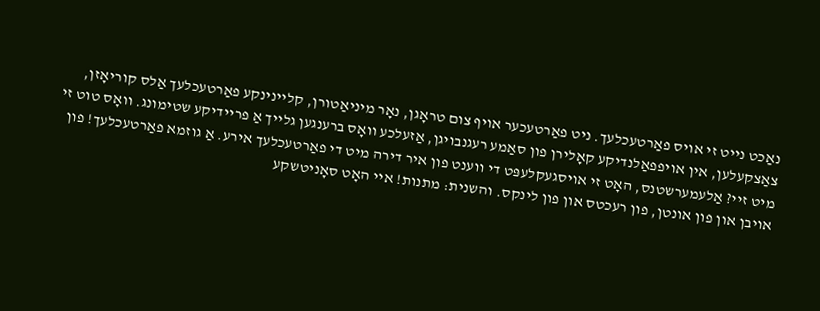נאַכט נייט זי אויס פאַרטעכלעך. ניט פאַרטעכער אויף צום טראָגן, נאָר מיניאַטורן, קליינינקע פאַרטעכלעך אַלס קוריאָזן, צאַצקעלען, אין אויפפאַלנדיקע קאָלירן פון סאַמע רעגנבויגן, אַזעלכע וואָס ברענגען גלייך אַ פריידיקע שטימונג. וואָס טוט זי מיט זיי? אַלעמערשטנס, האָט זי אויסגעקלעפּט די ווענט פון איר דירה מיט די פאַרטעכלעך אירע. אַ גוזמא פאַרטעכלעך! פון אויבן און פון אונטן, פון רעכטס און פון לינקס. והשנית: מתנות! איי האָט סאָניטשקע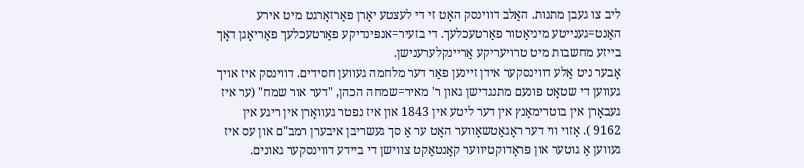ליב צו געבן מתנות. האַלב דווינסק האָט זי די לעצטע יאָרן פאַרזאָרגט מיט אירע האַנט=גענייטע מיניאַטור פאַרטעכלעך. די בזעיר=אנפּינדיקע פאַרטעכלעך פאַריאָגן דאָך בייזע מחשבות מיט טרויעריקע אַריינקלערענישן.
אָבער ניט אַלע דווינסקער אידן זיינען פאַר דער מלחמה געווען חסידים. דווינסק איז אויך געווען די שטאָט פונעם מתנגדישן גאון ר' מאיר=שמחה הכהן, "דער אור שמח" (ער איז געבאָרן אין בוטרימאַנץ אין דער ליטע אין 1843 און איז נפטר געוואָרן אין ריגע אין 9162 ). אַזוי ווי דער ראָגאַטשאָווער האָט ער אַ סך געשריבן איבערן רמב"ם און עס איז געווען אַ גוטער און פּראָדוקטיווער קאָנטאַקט צווישן די ביידע דווינסקער גאונים.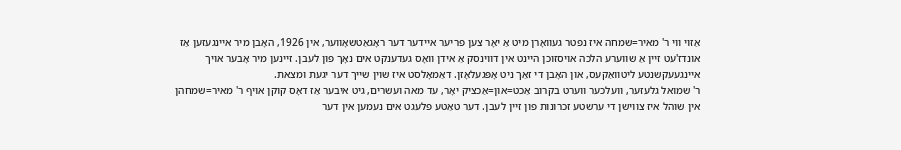אַזוי ווי ר' מאיר=שמחה איז נפטר געוואָרן מיט אַ יאָר צען פריער איידער דער ראָגאַטשאָווער, אין 1926, האָבן מיר איינגעזען אַז אונדז'עט זיין אַ שווערע הלכה אויסזוכן היינט אין דווינסק אַ אידן וואָס געדענקט אים נאָך פון לעבן. זיינען מיר אָבער אויך איינגעעקשנטע ליטוואַקעס, און האָבן די זאַך ניט אָפּגעלאָזן. דאַמאָלסט איז שוין שייך דער יגעת ומצאת.
ר' שמואל גלעזער, וועלכער ווערט בקרוב אַכט=און=אַכציק יאָר, עד מאה ועשרים, גיט איבער אַז דאָס קוקן אויף ר' מאיר=שמחהן אין שוהל איז צווישן די ערשטע זכרונות פון זיין לעבן. דער טאַטע פלעגט אים נעמען אין דער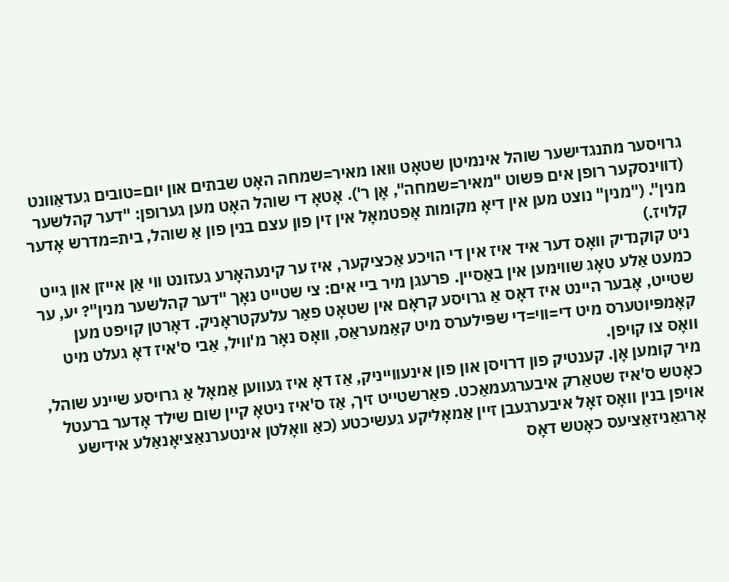גרויסער מתנגדישער שוהל אינמיטן שטאָט וואו מאיר=שמחה האָט שבתים און יום=טובים געדאַוונט (דווינסקער רופן אים פּשוט "מאיר=שמחה", אָן ר'). אָטאָ די שוהל האָט מען גערופן: "דער קהלשער מנין". ("מנין" נוצט מען אין דיאָ מקומות אָפטמאָל אין זין פון עצם בנין פון אַ שוהל, בית=מדרש אָדער קלויז.)
ניט קוקנדיק וואָס דער איד איז אין די הויכע אַכציקער, איז ער קינעהאָרע געזונט ווי אַן אייזן און גייט כמעט אַלע טאָג שווימען אין באַסיין. פרעגן מיר ביי אים: צי שטייט נאָך "דער קהלשער מנין"? יע, ער שטייט, אָבער היינט איז דאָס אַ גרויסע קראָם אין שטאָט פאַר עלעקטראָניק. דאָרטן קויפט מען קאָמפּיוטערס מיט די=ווי=די שפּילערס מיט קאַמעראַס, וואָס נאָר מ'וויל, אַבי ס'איז דאָ געלט מיט וואָס צו קויפן.
מיר קומען אָן. קענטיק פון דרויסן און פון אינעווייניק, אַז דאָ איז געווען אַמאָל אַ גרויסע שיינע שוהל, כאָטש ס'איז שטאַרק איבערגעמאַכט. פאַרשטייט זיך, אַז ס'איז ניטאָ קיין שום שילד אָדער ברעטל אויפן בנין וואָס זאָל איבערגעבן זיין אַמאָליקע געשיכטע (כאַ וואָלטן אינטערנאַציאָנאַלע אידישע אָרגאַניזאַציעס כאָטש דאָס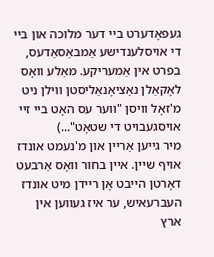געפאָדערט ביי דער מלוכה און ביי די אויסלענדישע אַמבאַסאַדעס, בפרט אין אַמעריקע. מאַלע וואָס לאָקאַלן נאַציאָנאַליסטן ווילן ניט מ'זאָל וויסן "ווער עס האָט ביי זיי אויסגעבויט די שטאָט"...)
מיר גייען אַריין און מ'נעמט אונדז אויף שיין. איין בחור וואָס אַרבעט דאָרטן הייבט אָן ריידן מיט אונדז העברעאיש, ער איז געווען אין ארץ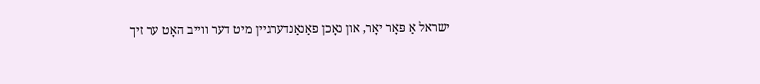ישראל אַ פּאָר יאָר, און נאָכן פאַנאַנדערגיין מיט דער ווייב האָט ער זיך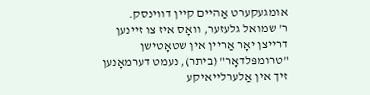אומגעקערט אַהיים קיין דווינסק.
ר' שמואל גלעזער, וואָס איז צו זיינען דרייצן יאָר אַריין אין שטאָטישן "טרומפּלדאָר" (ביתר), נעמט דערמאָנען זיך אין אַלערלייאיקע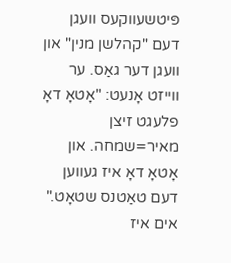פּיטשעווקעס וועגן דעם "קהלשן מנין" און וועגן דער גאַס. ער ווייזט אָנעט: "אָטאָ דאָ פלעגט זיצן מאיר=שמחה. און אָטאָ דאָ איז געווען דעם טאַטנס שטאָט." אים איז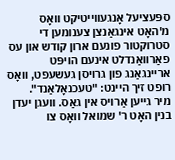ספּעציעל אָנגעווייטיקט וואָס מ'האָט אינגאַנצן צענומען די סטרוקטור פונעם ארון קודש און עס פאַרוואַנדלט אינעם הויפּט אריינגאַנג פון גרויסן געשעפט, וואָס רופט זיך היינט: "טעכנאָלאַנד".
מיר גייען אַרויס אין גאַס. וועגן יעדן בנין האָט ר' שמואל וואָס צו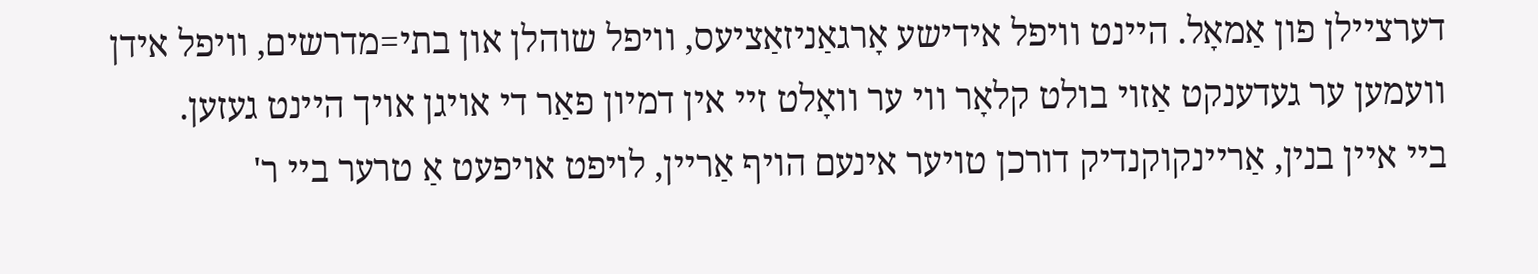דערציילן פון אַמאָל. היינט וויפל אידישע אָרגאַניזאַציעס, וויפל שוהלן און בתי=מדרשים, וויפל אידן וועמען ער געדענקט אַזוי בולט קלאָר ווי ער וואָלט זיי אין דמיון פאַר די אויגן אויך היינט געזען.
ביי איין בנין, אַריינקוקנדיק דורכן טויער אינעם הויף אַריין, לויפט אויפעט אַ טרער ביי ר'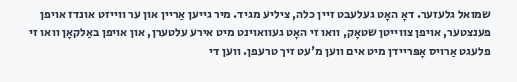שמואל גלעזער. דאָ האָט געלעבט זיין כלה, ציליע מגיד. מיר גייען אַריין און ער ווייזט אונדז אויפן פענצטער, אויפן צווייטן שטאָק, וואו זי האָט געוואוינט מיט אירע עלטערן, און אויפן באַלקאָן וואו זי פלעגט אַרויס אָפּריידן מיט אים ווען מ'עט זיך טרעפן. ווען די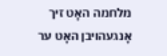מלחמה האָט זיך אָנגעהויבן האָט ער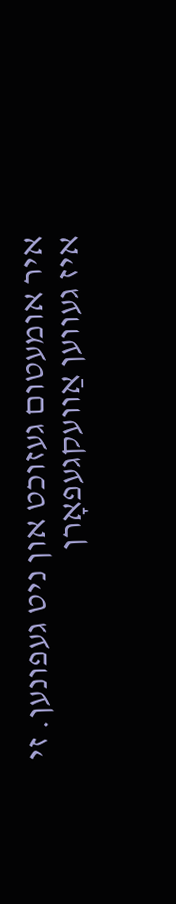איר אומעטום געזוכט און ניט געפונען. זי איז געווען אַוועקגעפאָרן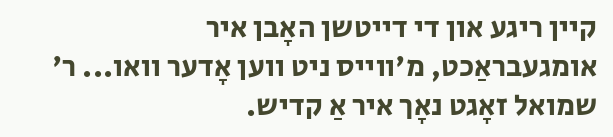קיין ריגע און די דייטשן האָבן איר אומגעבראַכט, מ'ווייס ניט ווען אָדער וואו... ר' שמואל זאָגט נאָך איר אַ קדיש.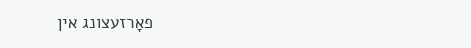פאָרזעצונג אין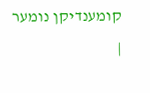קומענדיקן נומער |